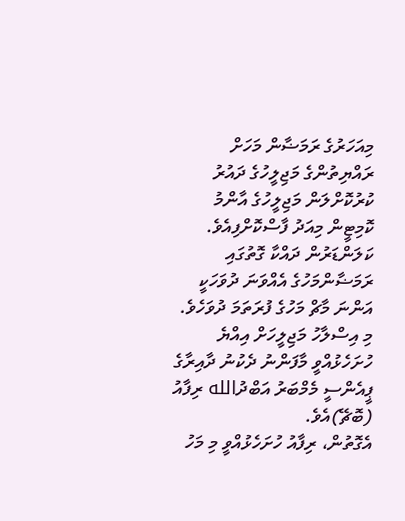މިއަހަރުގެ ރަމަޟާން މަހަށް ރައްޔިތުންގެ މަޖިލީހުގެ ދައުރު ކުރުކޮށްލަން މަޖިލީހުގެ އާންމު ކޮމިޓީން މިއަދު ފާސްކޮށްފިއެވެ.
ކަލަންޑަރުން ދައްކާ ގޮތުގައި ރަމަޟާންމަހުގެ އެއްވަނަ ދުވަހަކީ އަންނަ މާޗް މަހުގެ ފުރަތަމަ ދުވަހެވެ.
މި އިސްލާހު މަޖިލީހަށް އިއްޔެ ހުށަހެޅުއްވީ މާފަންނު ދެކުނު ދާއިރާގެ ޕީއެންސީ މެމްބަރު އަބްދުالله ރިފާއު (ބޮޗޭ)އެވެ.
އެގޮތުން، ރިފާއު ހުށަހެޅުއްވީ މި މަހު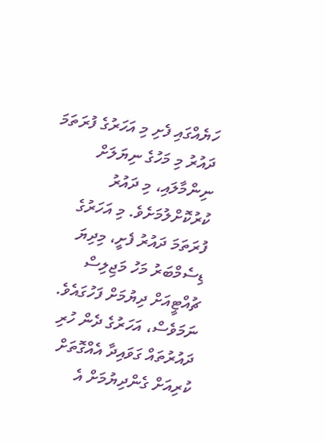ހަޔެއްގައި ފެށި މި އަހަރުގެ ފުރަތަމަ ދައުރު މި މަހުގެ ނިޔަލަށް ނިންމާލައި، މި ދައުރު ކުރުކޮށްލުމަށެވެ. މި އަހަރުގެ ފުރަތަމަ ދައުރު ފެށީ، މިދިޔަ ޑިސެމްބަރު މަހު މަޖިލިސް ޗުއްޓީއަށް ދިޔުމަށް ފަހުގައެވެ.
ނަމަވެސް، އަހަރުގެ ދެން ހުރި ދައުރުތައް ގަވައިދާ އެއްގޮތަށް ކުރިއަށް ގެންދިޔުމަށް އެ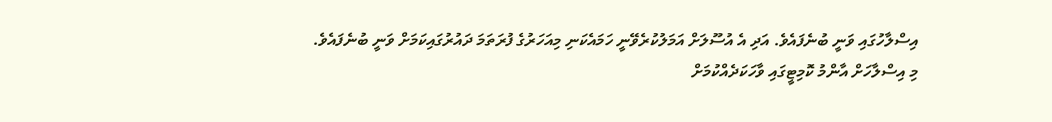އިސްލާހުގައި ވަނީ ބުނެފައެވެ. އަދި އެ އުސޫލަށް އަމަލުކުރެވޭނީ ހަމައެކަނި މިއަހަރުގެ ފުރަތަމަ ދައުރުގައިކަމަށް ވަނީ ބުނެފައެވެ.
މި އިސްލާހަށް އާންމު ކޮމިޓީގައި ވާހަކަދެއްކުމަށް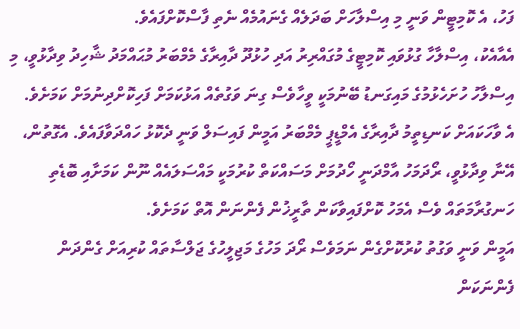ފަހު، އެ ކޮމިޓީން ވަނީ މި އިސްލާހަށް ބަދަލެއް ގެނައުމެއް ނެތި ފާސްކޮށްފައެވެ.
އެއާއެކު، އިސްލާހާ ގުޅުވައި ކޮމިޓީގެ މުގައްރިރު އަދި ހުޅުދޫ ދާއިރާގެ މެމްބަރު މުޙައްމަދު ޝާހިދު ވިދާޅުވީ، މި އިސްލާހު ހުށަހެޅުމުގެ މައިގަނޑު ބޭނުމަކީ ވީހާވެސް ގިނަ ވަގުތެއް އަޅުކަމަށް ފަހިކޮށްދިނުމަށް ކަމަށެވެ.
އެ ވާހަކައަށް ކަނޑިތީމު ދާއިރާގެ އެމްޑީޕީ މެމްބަރު އަމީން ފައިސަލް ވަނީ ދެކޮޅު ހައްދަވާފައެވެ. އެގޮތުން، އޭނާ ވިދާޅުވީ، ރޯދަމަހު އާމްދަނީ ހޯދުމަށް މަސައްކަތް ކުރުމަކީ މައްސަލައެއް ނޫން ކަމަށާއި ބޮޑެތި ހަނގުރާމަތައް ވެސް އެމަހު ކޮށްފައިވާކަން ތާރީޚުން ފެންނަން އޮތް ކަމަށެވެ.
އަމީން ވަނީ ވަގުތު ކުރުކޮށްގެން ނަމަވެސް ރޯދަ މަހުގެ މަޖިލީހުގެ ޖަލްސާތައް ކުރިއަށް ގެންދަން ފެންނަކަން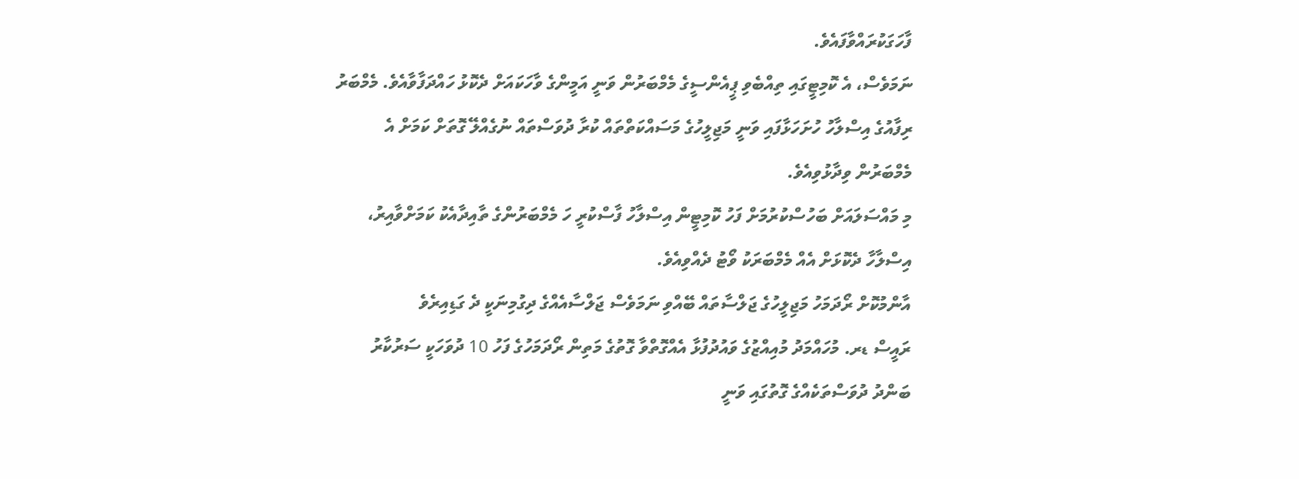ފާހަގަކުރައްވާފައެވެ.
ނަމަވެސް، އެ ކޮމިޓީގައި ތިއްބެވި ޕީއެންސީގެ މެމްބަރުން ވަނީ އަމީންގެ ވާހަކައަށް ދެކޮޅު ހައްދަފާވާއެވެ. މެމްބަރު ރިފާއުގެ އިސްލާހު ހުށަހަޅާފައި ވަނީ މަޖިލީހުގެ މަސައްކަތްތައް ކުރާ ދުވަސްތައް ނުގެއްލޭ ގޮތަށް ކަމަށް އެ މެމްބަރުން ވިދާޅުވިއެވެ.
މި މައްސަލައަށް ބަހުސްކުރުމަށް ފަހު ކޮމިޓީން އިސްލާހު ފާސްކުރީ ހަ މެމްބަރުންގެ ތާއިދާއެކު ކަމަށްވާއިރު، އިސްލާހާ ދެކޮޅަށް އެއް މެމްބަރަކު ވޯޓު ދެއްވިއެވެ.
އާންމުކޮށް ރޯދަމަހު މަޖިލީހުގެ ޖަލްސާތައް ބޭއްވި ނަމަވެސް ޖަލްސާއެއްގެ ދިގުމިނަކީ ދެ ގަޑިއިރެވެ
ރައީސް ޑރ. މުހައްމަދު މުއިއްޒުގެ ވައުދުފުޅާ އެއްގޮތްވާ ގޮތުގެ މަތިން ރޯދަމަހުގެ ފަހު 10 ދުވަހަކީ ސަރުކާރު ބަންދު ދުވަސްތަކެއްގެ ގޮތުގައި ވަނީ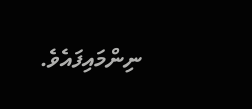ނިންމައިފައެވެ.